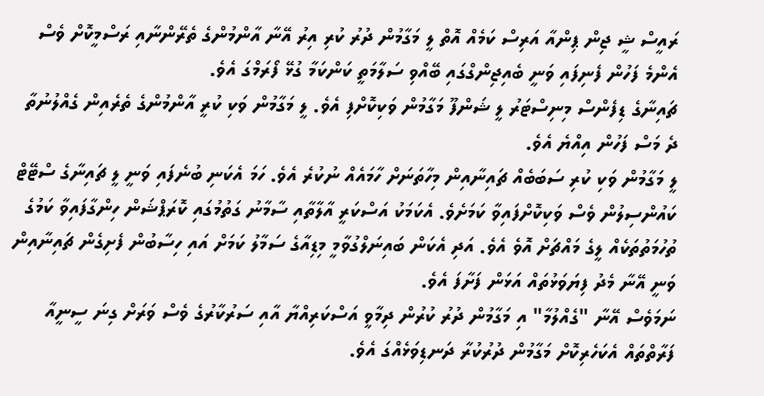ރައީސް ޝީ ޖިން ޕިންއާ އަރިސް ކަމެއް އޮތް ލީ މަގާމުން ދުރު ކުރި އިރު އޭނާ އާންމުންގެ ތެރޭންނާއި ރަސްމީކޮށް ވެސް އެންމެ ފަހުން ފެނިފައި ވަނީ ބެއިޖިންގްގައި ބޭއްވި ސަލާމަތީ ކަންކަމާ ގުޅޭ ފޯރަމްގަ އެވެ.
ޗައިނާގެ ޑިފެންސް މިނިސްޓަރު ލީ ޝަންފޫ މަގާމުން ވަކިކޮށްފި އެވެ. ލީ މަގާމުން ވަކި ކުރީ އާންމުންގެ ތެރެއިން ގެއްލުނުތާ ދެ މަސް ފަހުން އިއްޔެ އެވެ.
ލީ މަގާމުން ވަކި ކުރި ސަބަބެއް ޗައިނާއިން މިހާތަނަށް ހާމައެއް ނުކުރެ އެވެ. ހަމަ އެކަނި ބުނެފައި ވަނީ ލީ ޗައިނާގެ ސްޓޭޓް ކައުންސިލުން ވެސް ވަކިކޮށްފައިވާ ކަމަށެވެ. އެކަމަކު އަސްކަރީ އާލާތާއި ސާމާނު ގަތުމުގައި ކޮރަޕްޝަން ހިންގާފައިވާ ކަމުގެ ތުހުމަތުތަކެއް ލީގެ މައްޗަށް އޮވެ އެވެ. އަދި އެކަން ބައިނަލްގުވާމީ މިޑިއާގެ ސަމާލު ކަމަށް އައި ހިސާބުން ފެށިގެން ޗައިނާއިން ވަނީ އޭނާ މެދު ފިޔަވަޅުތައް އަޅަން ފަށާފަ އެވެ.
ނަމަވެސް އޭނާ "ގެއްލުމާ" އި މަގާމުން ދުރު ކުރުން ދިމާވީ އަސްކަރިއްޔާ އާއި ސަރުކާރުގެ ވެސް ވަރަށް ގިނަ ސީނީއާ ފަރާތްތައް އެކަހެރިކޮށް މަގާމުން ދުރުކުރާ ދަނޑިވަޅެއްގަ އެވެ.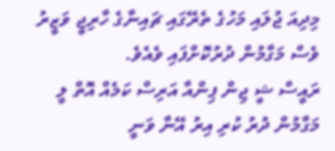މިދިއަ ޖުލައި މަހުގެ ތެރޭގައި ޗައިނާގެ ހާރިޖީ ވަޒީރު ވެސް މަގާމުން ދުރުކޮށްފައި ވެއެވެ.
ރައީސް ޝީ ޖިން ޕިންއާ އަރިސް ކަމެއް އޮތް ލީ މަގާމުން ދުރު ކުރި އިރު އޭނާ ވަނީ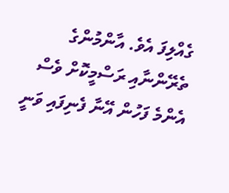ގެއްލިފަ އެވެ. އާންމުންގެ ތެރޭންނާއި ރަސްމީކޮށް ވެސް އެންމެ ފަހުން އޭނާ ފެނިފައި ވަނީ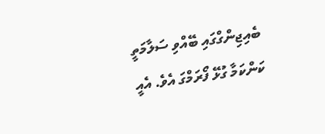ބެއިޖިންގްގައި ބޭއްވި ސަލާމަތީ ކަންކަމާ ގުޅޭ ފޯރަމްގަ އެވެ. އެއީ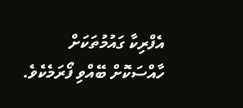އެފްރިކާ ގައުމުތަކަށް ހާއްސަކޮށް ބޭއްވި ފޯރަމެކެވެ.